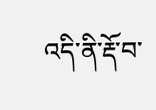འདི་ནི་རྡོ་བ་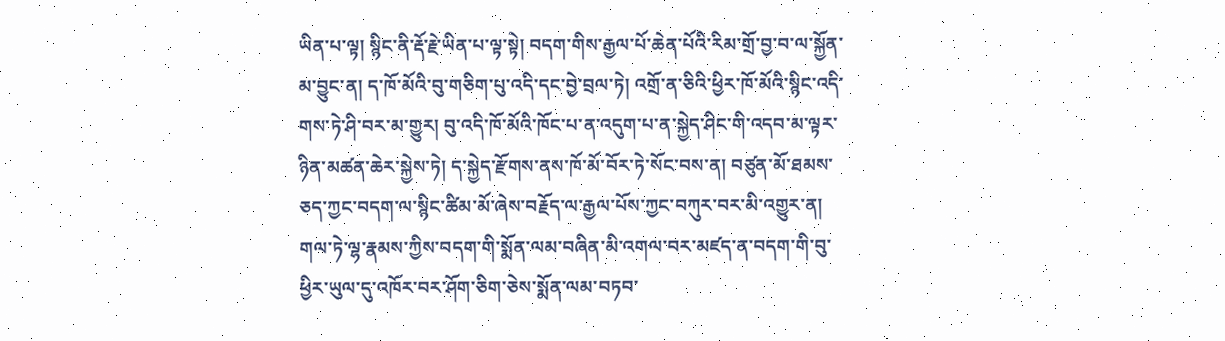ཡིན་པ་ལྟ། སྙིང་ནི་རྡོ་རྗེ་ཡིན་པ་ལྟ་སྟེ། བདག་གིས་རྒྱལ་པོ་ཆེན་པོའི་རིམ་གྲོ་བྱ་བ་ལ་སྐྱོན་མ་བྱུང་ན། ད་ཁོ་མོའི་བུ་གཅིག་པུ་འདི་དང་བྱེ་བྲལ་ཏེ། འགྲོ་ན་ཅིའི་ཕྱིར་ཁོ་མོའི་སྙིང་འདི་གས་ཏེ་ཤི་བར་མ་གྱུར། བུ་འདི་ཁོ་མོའི་ཁོང་པ་ན་འདུག་པ་ན་སྐྱེད་ཤིང་གི་འདབ་མ་ལྟར་ཉིན་མཚན་ཆེར་སྐྱེས་ཏེ། ད་སྐྱེད་རྫོགས་ནས་ཁོ་མོ་བོར་ཏེ་སོང་བས་ན། བཙུན་མོ་ཐམས་ཅད་ཀྱང་བདག་ལ་སྙིང་ཚིམ་མོ་ཞེས་བརྗོད་ལ་རྒྱལ་པོས་ཀྱང་བཀུར་བར་མི་འགྱུར་ན། གལ་ཏེ་ལྷ་རྣམས་ཀྱིས་བདག་གི་སྨོན་ལམ་བཞིན་མི་འགལ་བར་མཛད་ན་བདག་གི་བུ་ཕྱིར་ཡུལ་དུ་འཁོར་བར་ཤོག་ཅིག་ཅེས་སྨོན་ལམ་བཏབ་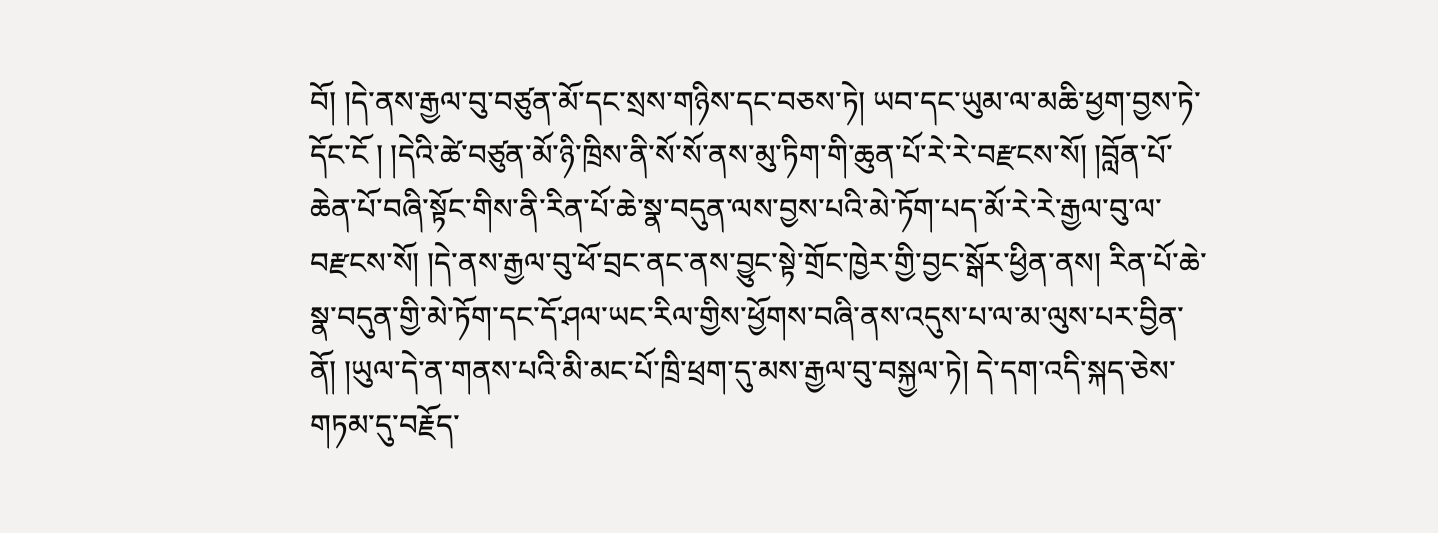བོ། །དེ་ནས་རྒྱལ་བུ་བཙུན་མོ་དང་སྲས་གཉིས་དང་བཅས་ཏེ། ཡབ་དང་ཡུམ་ལ་མཆི་ཕྱག་བྱས་ཏེ་དོང་ངོ ། །དེའི་ཚེ་བཙུན་མོ་ཉི་ཁྲིས་ནི་སོ་སོ་ནས་མུ་ཏིག་གི་ཆུན་པོ་རེ་རེ་བརྫངས་སོ། །བློན་པོ་ཆེན་པོ་བཞི་སྟོང་གིས་ནི་རིན་པོ་ཆེ་སྣ་བདུན་ལས་བྱས་པའི་མེ་ཏོག་པད་མོ་རེ་རེ་རྒྱལ་བུ་ལ་བརྫངས་སོ། །དེ་ནས་རྒྱལ་བུ་ཕོ་བྲང་ནང་ནས་བྱུང་སྟེ་གྲོང་ཁྱེར་གྱི་བྱང་སྒོར་ཕྱིན་ནས། རིན་པོ་ཆེ་སྣ་བདུན་གྱི་མེ་ཏོག་དང་དོ་ཤལ་ཡང་རིལ་གྱིས་ཕྱོགས་བཞི་ནས་འདུས་པ་ལ་མ་ལུས་པར་བྱིན་ནོ། །ཡུལ་དེ་ན་གནས་པའི་མི་མང་པོ་ཁྲི་ཕྲག་དུ་མས་རྒྱལ་བུ་བསྐྱལ་ཏེ། དེ་དག་འདི་སྐད་ཅེས་གཏམ་དུ་བརྗོད་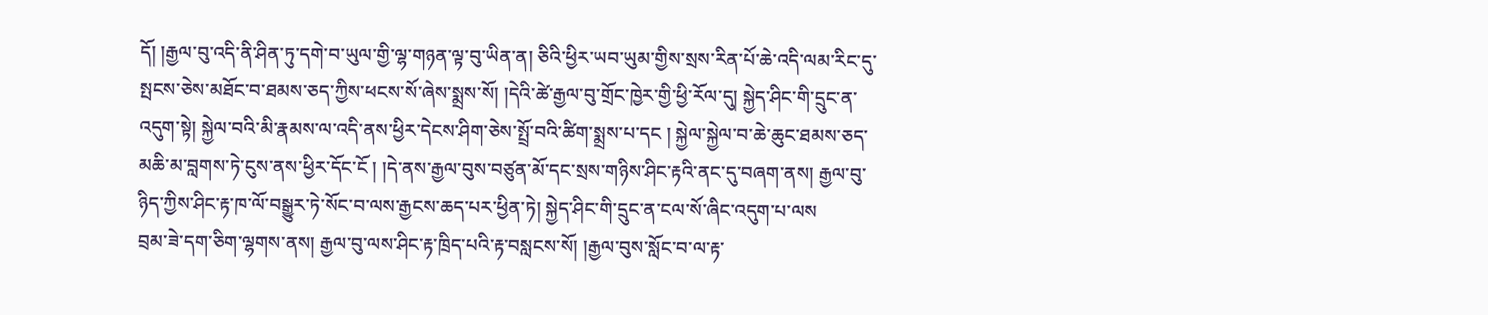དོ། །རྒྱལ་བུ་འདི་ནི་ཤིན་ཏུ་དགེ་བ་ཡུལ་གྱི་ལྷ་གཉན་ལྟ་བུ་ཡིན་ན། ཅིའི་ཕྱིར་ཡབ་ཡུམ་གྱིས་སྲས་རིན་པོ་ཆེ་འདི་ལམ་རིང་དུ་སྤངས་ཅེས་མཐོང་བ་ཐམས་ཅད་ཀྱིས་ཕངས་སོ་ཞེས་སྨྲས་སོ། །དེའི་ཚེ་རྒྱལ་བུ་གྲོང་ཁྱེར་གྱི་ཕྱི་རོལ་དུ། སྐྱེད་ཤིང་གི་དྲུང་ན་འདུག་སྟེ། སྐྱེལ་བའི་མི་རྣམས་ལ་འདི་ནས་ཕྱིར་དེངས་ཤིག་ཅེས་སྤྲོ་བའི་ཚིག་སྨྲས་པ་དང ། སྐྱེལ་སྐྱེལ་བ་ཆེ་ཆུང་ཐམས་ཅད་མཆི་མ་བླགས་ཏེ་ངུས་ནས་ཕྱིར་དོང་ངོ ། །དེ་ནས་རྒྱལ་བུས་བཙུན་མོ་དང་སྲས་གཉིས་ཤིང་རྟའི་ནང་དུ་བཞག་ནས། རྒྱལ་བུ་ཉིད་ཀྱིས་ཤིང་རྟ་ཁ་ལོ་བསྒྱུར་ཏེ་སོང་བ་ལས་རྒྱངས་ཆད་པར་ཕྱིན་ཏེ། སྐྱེད་ཤིང་གི་དྲུང་ན་ངལ་སོ་ཞིང་འདུག་པ་ལས
བྲམ་ཟེ་དག་ཅིག་ལྷགས་ནས། རྒྱལ་བུ་ལས་ཤིང་རྟ་ཁྲིད་པའི་རྟ་བསླངས་སོ། །རྒྱལ་བུས་སློང་བ་ལ་རྟ་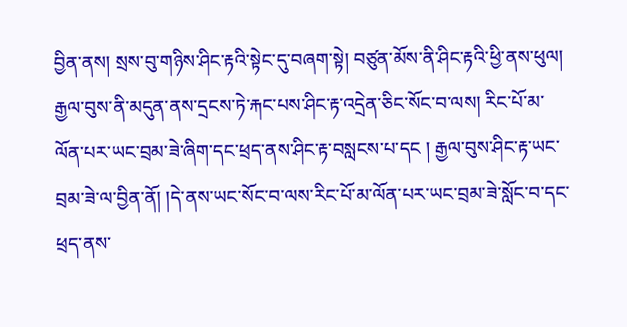བྱིན་ནས། སྲས་བུ་གཉིས་ཤིང་རྟའི་སྟེང་དུ་བཞག་སྟེ། བཙུན་མོས་ནི་ཤིང་རྟའི་ཕྱི་ནས་ཕུལ། རྒྱལ་བུས་ནི་མདུན་ནས་དྲངས་ཏེ་རྐང་པས་ཤིང་རྟ་འདྲེན་ཅིང་སོང་བ་ལས། རིང་པོ་མ་ལོན་པར་ཡང་བྲམ་ཟེ་ཞིག་དང་ཕྲད་ནས་ཤིང་རྟ་བསླངས་པ་དང ། རྒྱལ་བུས་ཤིང་རྟ་ཡང་བྲམ་ཟེ་ལ་བྱིན་ནོ། །དེ་ནས་ཡང་སོང་བ་ལས་རིང་པོ་མ་ལོན་པར་ཡང་བྲམ་ཟེ་སློང་བ་དང་ཕྲད་ནས་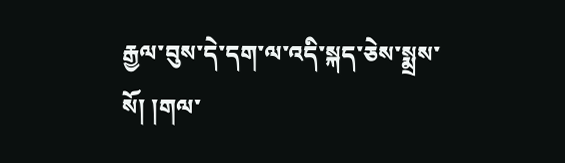རྒྱལ་བུས་དེ་དག་ལ་འདི་སྐད་ཅེས་སྨྲས་སོ། །གལ་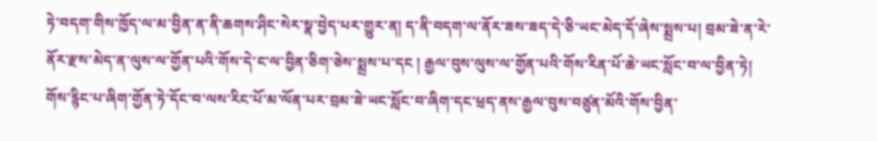ཏེ་བདག་གིས་ཁྱོད་ལ་མ་བྱིན་ན་ནི་ཆགས་ཤིང་སེར་སྣ་བྱེད་པར་གྱུར་ན། ད་ནི་བདག་ལ་ནོར་ཟས་ཟད་དེ་ཅི་ཡང་མེད་དོ་ཞེས་སྨྲས་པ། བྲམ་ཟེ་ན་རེ་ནོར་རྫས་མེད་ན་ལུས་ལ་གྱོན་པའི་གོས་དེ་ང་ལ་བྱིན་ཅིག་ཅེས་སྨྲས་པ་དང ། རྒྱལ་བུས་ལུས་ལ་གྱོན་པའི་གོས་རིན་པོ་ཆེ་ཡང་སློང་བ་ལ་བྱིན་ཏེ། གོས་རྙིང་པ་ཞིག་གྱོན་ཏེ་དོང་བ་ལས་རིང་པོ་མ་ལོན་པར་བྲམ་ཟེ་ཡང་སློང་བ་ཞིག་དང་ཕྲད་ནས་རྒྱལ་བུས་བཙུན་མོའི་གོས་བྱིན་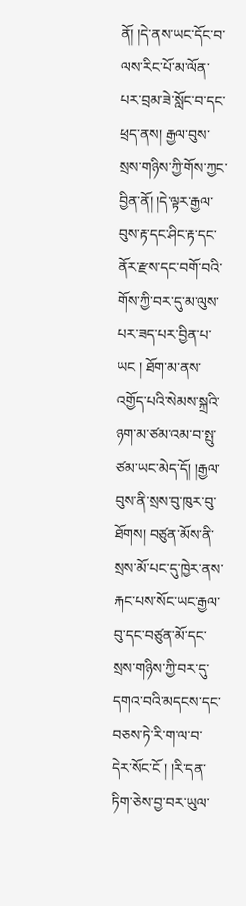ནོ། །དེ་ནས་ཡང་དོང་བ་ལས་རིང་པོ་མ་ལོན་པར་བྲམ་ཟེ་སློང་བ་དང་ཕྲད་ནས། རྒྱལ་བུས་སྲས་གཉིས་ཀྱི་གོས་ཀྱང་བྱིན་ནོ། །དེ་ལྟར་རྒྱལ་བུས་རྟ་དང་ཤིང་རྟ་དང་ནོར་རྫས་དང་བགོ་བའི་གོས་ཀྱི་བར་དུ་མ་ལུས་པར་ཟད་པར་བྱིན་པ་ཡང ། ཐོག་མ་ནས་འགྱོད་པའི་སེམས་སྐྲའི་ཉག་མ་ཙམ་འམ་བ་སྤུ་ཙམ་ཡང་མེད་དོ། །རྒྱལ་བུས་ནི་སྲས་བུ་ཁུར་བུ་ཐོགས། བཙུན་མོས་ནི་སྲས་མོ་པང་དུ་ཁྱེར་ནས་རྐང་པས་སོང་ཡང་རྒྱལ་བུ་དང་བཙུན་མོ་དང་སྲས་གཉིས་ཀྱི་བར་དུ་དགའ་བའི་མདངས་དང་བཅས་ཏེ་རི་ག་ལ་བ་དེར་སོང་ངོ ། །རི་དན་ཏིག་ཅེས་བྱ་བར་ཡུལ་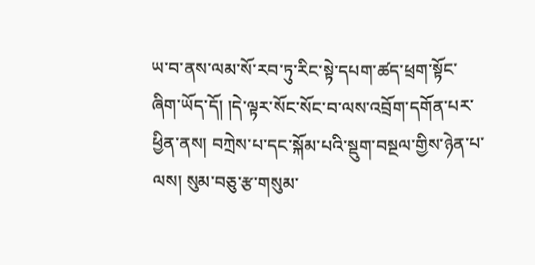ཡ་བ་ནས་ལམ་སོ་རབ་ཏུ་རིང་སྟེ་དཔག་ཚད་ཕྲག་སྟོང་ཞིག་ཡོད་དོ། །དེ་ལྟར་སོང་སོང་བ་ལས་འབྲོག་དགོན་པར་ཕྱིན་ནས། བཀྲེས་པ་དང་སྐོམ་པའི་སྡུག་བསྔལ་གྱིས་ཉེན་པ་ལས། སུམ་བཅུ་རྩ་གསུམ་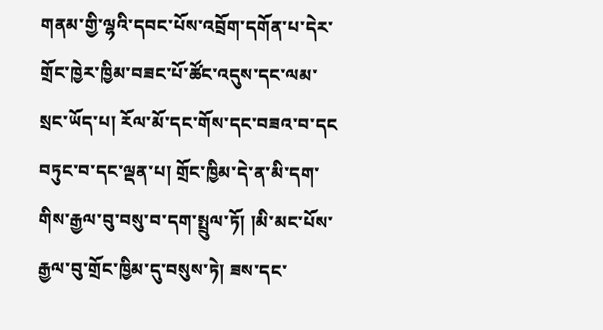གནམ་གྱི་ལྷའི་དབང་པོས་འབྲོག་དགོན་པ་དེར་གྲོང་ཁྱེར་ཁྱིམ་བཟང་པོ་ཚོང་འདུས་དང་ལམ་སྲང་ཡོད་པ། རོལ་མོ་དང་གོས་དང་བཟའ་བ་དང
བཏུང་བ་དང་ལྡན་པ། གྲོང་ཁྱིམ་དེ་ན་མི་དག་གིས་རྒྱལ་བུ་བསུ་བ་དག་སྤྲུལ་ཏོ། །མི་མང་པོས་རྒྱལ་བུ་གྲོང་ཁྱིམ་དུ་བསུས་ཏེ། ཟས་དང་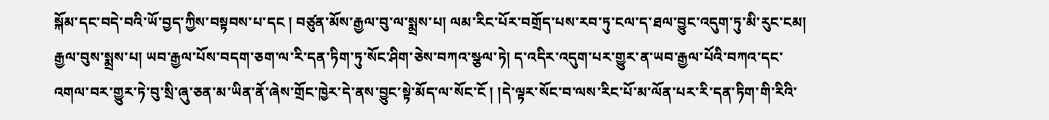སྐོམ་དང་བདེ་བའི་ཡོ་བྱད་ཀྱིས་བསྟབས་པ་དང ། བཙུན་མོས་རྒྱལ་བུ་ལ་སྨྲས་པ། ལམ་རིང་པོར་བགྲོད་པས་རབ་ཏུ་ངལ་ད་ཐལ་བྱུང་འདུག་ཏུ་མི་རུང་ངམ། རྒྱལ་བུས་སྨྲས་པ། ཡབ་རྒྱལ་པོས་བདག་ཅག་ལ་རི་དན་ཏིག་ཏུ་སོང་ཤིག་ཅེས་བཀའ་སྩལ་ཏེ། ད་འདིར་འདུག་པར་གྱུར་ན་ཡབ་རྒྱལ་པོའི་བཀའ་དང་འགལ་བར་གྱུར་ཏེ་བུ་སྲི་ཞུ་ཅན་མ་ཡིན་ནོ་ཞེས་གྲོང་ཁྱེར་དེ་ནས་བྱུང་སྟེ་མོད་ལ་སོང་ངོ ། །དེ་ལྟར་སོང་བ་ལས་རིང་པོ་མ་ལོན་པར་རི་དན་ཏིག་གི་རིའི་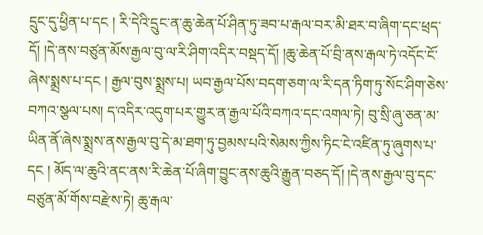དྲུང་དུ་ཕྱིན་པ་དང ། རི་དེའི་དྲུང་ན་ཆུ་ཆེན་པོ་ཤིན་ཏུ་ཟབ་པ་རྒལ་བར་མི་ཐར་བ་ཞིག་དང་ཕྲད་དོ། །དེ་ནས་བཙུན་མོས་རྒྱལ་བུ་ལ་རི་ཤིག་འདིར་བསྡད་དོ། །ཆུ་ཆེན་པོ་བྲི་ནས་རྒལ་ཏེ་འདོང་ངོ་ཞེས་སྨྲས་པ་དང ། རྒྱལ་བུས་སྨྲས་པ། ཡབ་རྒྱལ་པོས་བདག་ཅག་ལ་རི་དན་ཏིག་ཏུ་སོང་ཤིག་ཅེས་བཀའ་སྩལ་པས། ད་འདིར་འདུག་པར་གྱུར་ན་རྒྱལ་པོའི་བཀའ་དང་འགལ་ཏེ། བུ་སྲི་ཞུ་ཅན་མ་ཡིན་ནོ་ཞེས་སྨྲས་ནས་རྒྱལ་བུ་དེ་མ་ཐག་ཏུ་བྱམས་པའི་སེམས་ཀྱིས་ཏིང་ངེ་འཛིན་ཏུ་ཞུགས་པ་དང ། མོད་ལ་ཆུའི་ནང་ནས་རི་ཆེན་པོ་ཞིག་བྱུང་ནས་ཆུའི་རྒྱུན་བཅད་དོ། །དེ་ནས་རྒྱལ་བུ་དང་བཙུན་མོ་གོས་བརྫེས་ཏེ། ཆུ་རྒལ་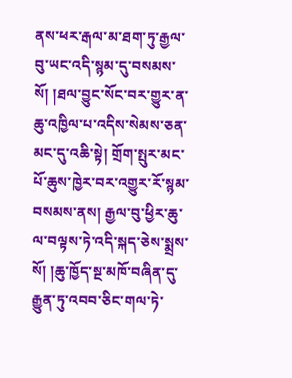ནས་ཕར་རྒལ་མ་ཐག་ཏུ་རྒྱལ་བུ་ཡང་འདི་སྙམ་དུ་བསམས་སོ། །ཐལ་བྱུང་སོང་བར་གྱུར་ན་ཆུ་འཁྱིལ་པ་འདིས་སེམས་ཅན་མང་དུ་འཆི་སྟེ། གྲོག་སྤུར་མང་པོ་ཆུས་ཁྱེར་བར་འགྱུར་རོ་སྙམ་བསམས་ནས། རྒྱལ་བུ་ཕྱིར་ཆུ་ལ་བལྟས་ཏེ་འདི་སྐད་ཅེས་སྨྲས་སོ། །ཆུ་ཁྱོད་སྔ་མཁོ་བཞིན་དུ་རྒྱུན་ཏུ་འབབ་ཅིང་གལ་ཏེ་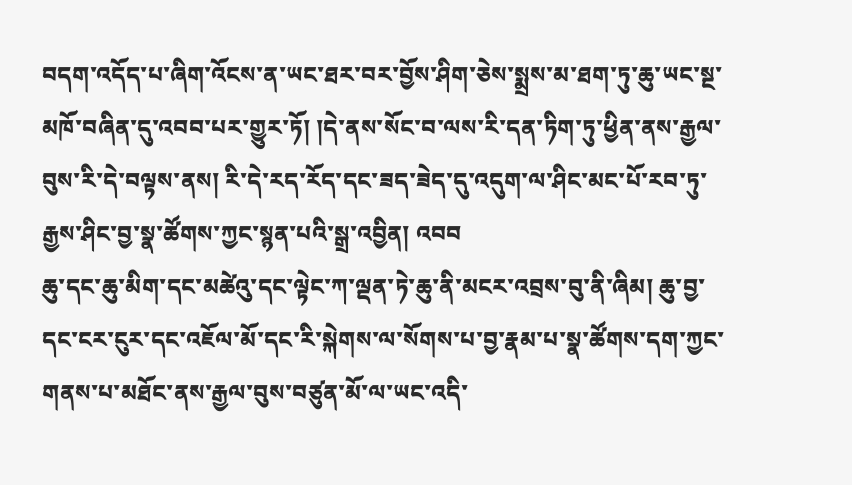བདག་འདོད་པ་ཞིག་འོངས་ན་ཡང་ཐར་བར་བྱོས་ཤིག་ཅེས་སྨྲས་མ་ཐག་ཏུ་ཆུ་ཡང་སྔ་མཁོ་བཞིན་དུ་འབབ་པར་གྱུར་ཏོ། །དེ་ནས་སོང་བ་ལས་རི་དན་ཏིག་ཏུ་ཕྱིན་ནས་རྒྱལ་བུས་རི་དེ་བལྟས་ནས། རི་དེ་རད་རོད་དང་ཟད་ཟེད་དུ་འདུག་ལ་ཤིང་མང་པོ་རབ་ཏུ་རྒྱས་ཤིང་བྱ་སྣ་ཚོགས་ཀྱང་སྙན་པའི་སྒྲ་འབྱིན། འབབ
ཆུ་དང་ཆུ་མིག་དང་མཚེའུ་དང་ལྟེང་ཀ་ལྡན་ཏེ་ཆུ་ནི་མངར་འབྲས་བུ་ནི་ཞིམ། ཆུ་བྱ་དང་ངར་ངུར་དང་འཇོལ་མོ་དང་རི་སྐེགས་ལ་སོགས་པ་བྱ་རྣམ་པ་སྣ་ཚོགས་དག་ཀྱང་གནས་པ་མཐོང་ནས་རྒྱལ་བུས་བཙུན་མོ་ལ་ཡང་འདི་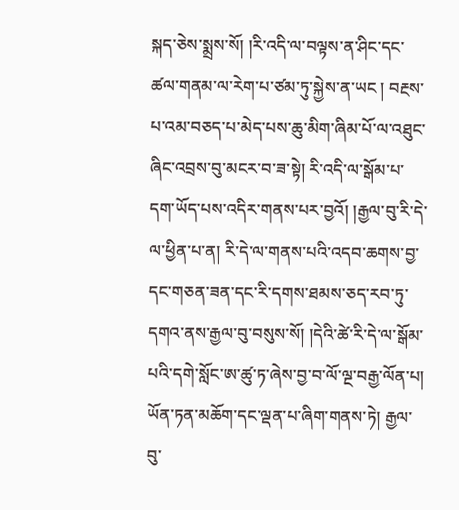སྐད་ཅེས་སྨྲས་སོ། །རི་འདི་ལ་བལྟས་ན་ཤིང་དང་ཚལ་གནམ་ལ་རེག་པ་ཙམ་ཏུ་སྐྱེས་ན་ཡང ། བརྔས་པ་འམ་བཅད་པ་མེད་པས་ཆུ་མིག་ཞིམ་པོ་ལ་འཐུང་ཞིང་འབྲས་བུ་མངར་བ་ཟ་སྟེ། རི་འདི་ལ་སྒོམ་པ་དག་ཡོད་པས་འདིར་གནས་པར་བྱའོ། །རྒྱལ་བུ་རི་དེ་ལ་ཕྱིན་པ་ན། རི་དེ་ལ་གནས་པའི་འདབ་ཆགས་བྱ་དང་གཅན་ཟན་དང་རི་དགས་ཐམས་ཅད་རབ་ཏུ་དགའ་ནས་རྒྱལ་བུ་བསུས་སོ། །དེའི་ཚེ་རི་དེ་ལ་སྒོམ་པའི་དགེ་སློང་ཨ་ཚུ་ཏ་ཞེས་བྱ་བ་ལོ་ལྔ་བརྒྱ་ལོན་པ། ཡོན་ཏན་མཆོག་དང་ལྡན་པ་ཞིག་གནས་ཏེ། རྒྱལ་བུ་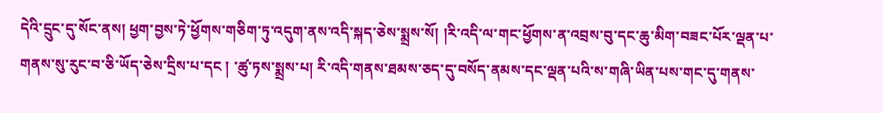དེའི་དྲུང་དུ་སོང་ནས། ཕྱག་བྱས་ཏེ་ཕྱོགས་གཅིག་ཏུ་འདུག་ནས་འདི་སྐད་ཅེས་སྨྲས་སོ། །རི་འདི་ལ་གང་ཕྱོགས་ན་འབྲས་བུ་དང་ཆུ་མིག་བཟང་པོར་ལྡན་པ་གནས་སུ་རུང་བ་ཅི་ཡོད་ཅེས་དྲིས་པ་དང ། ་ཚུ་ཏས་སྨྲས་པ། རི་འདི་གནས་ཐམས་ཅད་དུ་བསོད་ནམས་དང་ལྡན་པའི་ས་གཞི་ཡིན་པས་གང་དུ་གནས་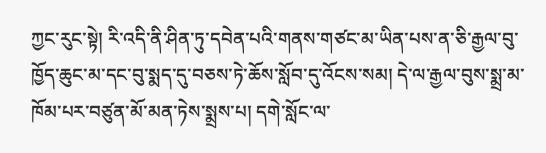ཀྱང་རུང་སྟེ། རི་འདི་ནི་ཤིན་ཏུ་དབེན་པའི་གནས་གཙང་མ་ཡིན་པས་ན་ཅི་རྒྱལ་བུ་ཁྱོད་ཆུང་མ་དང་བུ་སྨད་དུ་བཅས་ཏེ་ཆོས་སློབ་དུ་འོངས་སམ། དེ་ལ་རྒྱལ་བུས་སྨྲ་མ་ཁོམ་པར་བཙུན་མོ་མན་ཏེས་སྨྲས་པ། དགེ་སློང་ལ་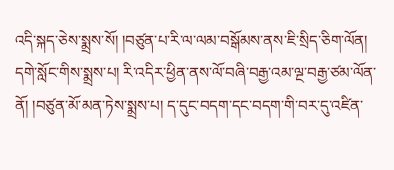འདི་སྐད་ཅེས་སྨྲས་སོ། །བཙུན་པ་རི་ལ་ལམ་བསྒོམས་ནས་ཇི་སྲིད་ཅིག་ལོན། དགེ་སློང་གིས་སྨྲས་པ། རི་འདིར་ཕྱིན་ནས་ལོ་བཞི་བརྒྱ་འམ་ལྔ་བརྒྱ་ཙམ་ལོན་ནོ། །བཙུན་མོ་མན་ཏེས་སྨྲས་པ། ད་དུང་བདག་དང་བདག་གི་བར་དུ་འཛིན་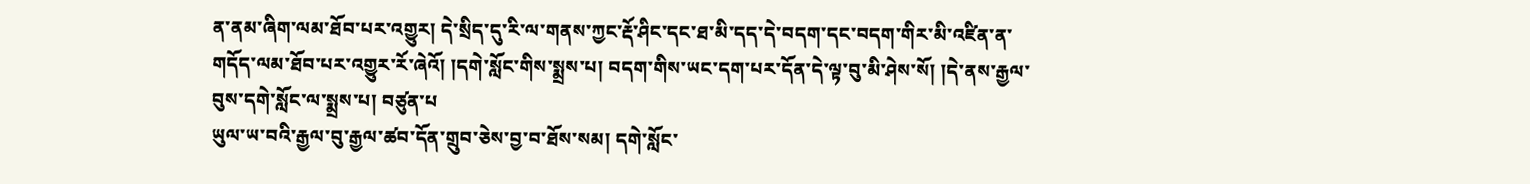ན་ནམ་ཞིག་ལམ་ཐོབ་པར་འགྱུར། དེ་སྲིད་དུ་རི་ལ་གནས་ཀྱང་རྡོ་ཤིང་དང་ཐ་མི་དད་དེ་བདག་དང་བདག་གིར་མི་འཛིན་ན་གདོད་ལམ་ཐོབ་པར་འགྱུར་རོ་ཞེའོ། །དགེ་སློང་གིས་སྨྲས་པ། བདག་གིས་ཡང་དག་པར་དོན་དེ་ལྟ་བུ་མི་ཤེས་སོ། །དེ་ནས་རྒྱལ་བུས་དགེ་སློང་ལ་སྨྲས་པ། བཙུན་པ
ཡུལ་ཡ་བའི་རྒྱལ་བུ་རྒྱལ་ཚབ་དོན་གྲུབ་ཅེས་བྱ་བ་ཐོས་སམ། དགེ་སློང་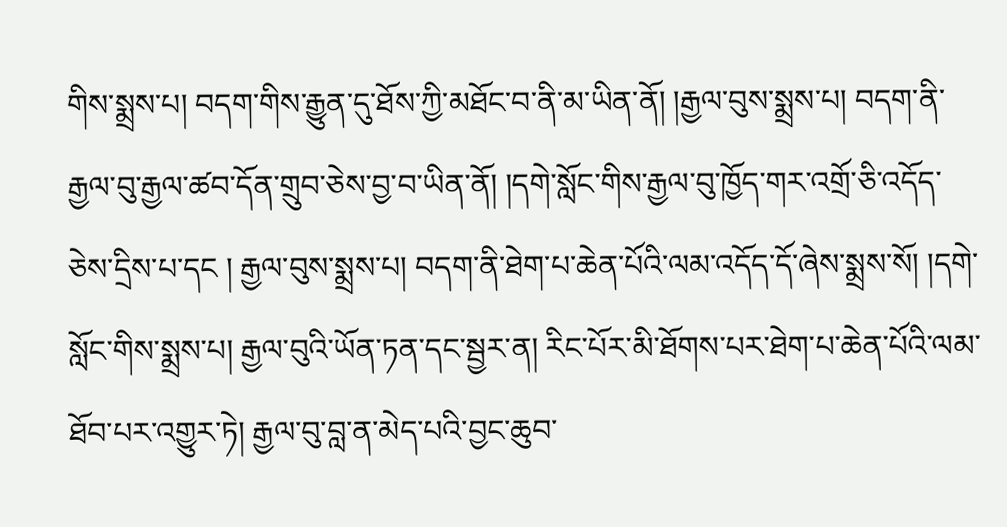གིས་སྨྲས་པ། བདག་གིས་རྒྱུན་དུ་ཐོས་ཀྱི་མཐོང་བ་ནི་མ་ཡིན་ནོ། །རྒྱལ་བུས་སྨྲས་པ། བདག་ནི་རྒྱལ་བུ་རྒྱལ་ཚབ་དོན་གྲུབ་ཅེས་བྱ་བ་ཡིན་ནོ། །དགེ་སློང་གིས་རྒྱལ་བུ་ཁྱོད་གར་འགྲོ་ཅི་འདོད་ཅེས་དྲིས་པ་དང ། རྒྱལ་བུས་སྨྲས་པ། བདག་ནི་ཐེག་པ་ཆེན་པོའི་ལམ་འདོད་དོ་ཞེས་སྨྲས་སོ། །དགེ་སློང་གིས་སྨྲས་པ། རྒྱལ་བུའི་ཡོན་ཏན་དང་སྦྱར་ན། རིང་པོར་མི་ཐོགས་པར་ཐེག་པ་ཆེན་པོའི་ལམ་ཐོབ་པར་འགྱུར་ཏེ། རྒྱལ་བུ་བླ་ན་མེད་པའི་བྱང་ཆུབ་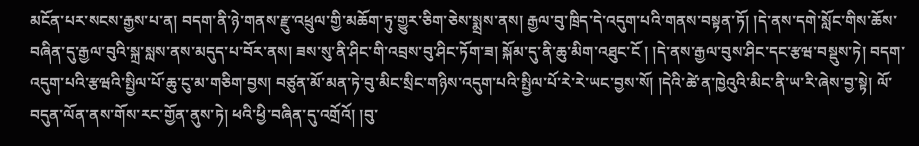མངོན་པར་སངས་རྒྱས་པ་ན། བདག་ནི་ཉེ་གནས་རྫུ་འཕྲུལ་གྱི་མཆོག་ཏུ་གྱུར་ཅིག་ཅེས་སྨྲས་ནས། རྒྱལ་བུ་ཁྲིད་དེ་འདུག་པའི་གནས་བསྟན་ཏོ། །དེ་ནས་དགེ་སློང་གིས་ཆོས་བཞིན་དུ་རྒྱལ་བུའི་སྐྲ་སླས་ནས་མདུད་པ་བོར་ནས། ཟས་སུ་ནི་ཤིང་གི་འབྲས་བུ་ཤིང་ཏོག་ཟ། སྐོམ་དུ་ནི་ཆུ་མིག་འཐུང་ངོ ། །དེ་ནས་རྒྱལ་བུས་ཤིང་དང་རྩཝ་བསྡུས་ཏེ། བདག་འདུག་པའི་རྩཝའི་སྤྱིལ་པོ་ཆུ་ངུ་མ་གཅིག་བྱས། བཙུན་མོ་མན་ཏེ་བུ་མིང་སྲིང་གཉིས་འདུག་པའི་སྤྱིལ་པོ་རེ་རེ་ཡང་བྱས་སོ། །དེའི་ཚེ་ན་ཁྱེའུའི་མིང་ནི་ཡ་རི་ཞེས་བྱ་སྟེ། ལོ་བདུན་ལོན་ནས་གོས་རང་གྱོན་ནུས་ཏེ། ཕའི་ཕྱི་བཞིན་དུ་འགྲོའོ། །བུ་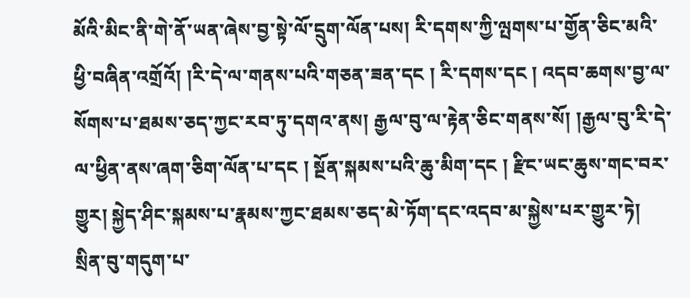མོའི་མིང་ནི་གེ་ནོ་ཡན་ཞེས་བྱ་སྟེ་ལོ་དྲུག་ལོན་པས། རི་དགས་ཀྱི་ལྤགས་པ་གྱོན་ཅིང་མའི་ཕྱི་བཞིན་འགྲོའོ། །རི་དེ་ལ་གནས་པའི་གཅན་ཟན་དང ། རི་དགས་དང ། འདབ་ཆགས་བྱ་ལ་སོགས་པ་ཐམས་ཅད་ཀྱང་རབ་ཏུ་དགའ་ནས། རྒྱལ་བུ་ལ་རྟེན་ཅིང་གནས་སོ། །རྒྱལ་བུ་རི་དེ་ལ་ཕྱིན་ནས་ཞག་ཅིག་ལོན་པ་དང ། སྔོན་སྐམས་པའི་ཆུ་མིག་དང ། རྫིང་ཡང་ཆུས་གང་བར་གྱུར། སྐྱེད་ཤིང་སྐམས་པ་རྣམས་ཀྱང་ཐམས་ཅད་མེ་ཏོག་དང་འདབ་མ་སྐྱེས་པར་གྱུར་ཏེ། སྲིན་བུ་གདུག་པ་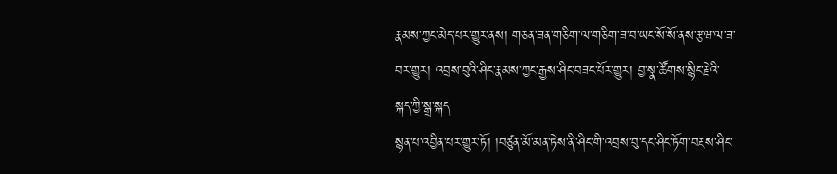རྣམས་ཀྱང་མེད་པར་གྱུར་ནས། གཅན་ཟན་གཅིག་ལ་གཅིག་ཟ་བ་ཡང་སོ་སོ་ནས་རྩཝ་ལ་ཟ་བར་གྱུར། འབྲས་བུའི་ཤིང་རྣམས་ཀྱང་རྒྱས་ཤིང་བཟང་པོར་གྱུར། བྱ་སྣ་ཚོགས་སྙིང་རྗེའི་སྐད་ཀྱི་སྒྲ་སྐད
སྙན་པ་འབྱིན་པར་གྱུར་ཏོ། །བཙུན་མོ་མན་ཏེས་ནི་ཤིང་གི་འབྲས་བུ་དང་ཤིང་ཏོག་བརྔས་ཤིང་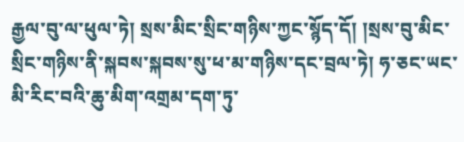རྒྱལ་བུ་ལ་ཕུལ་ཏེ། སྲས་མིང་སྲིང་གཉིས་ཀྱང་སྙོད་དོ། །སྲས་བུ་མིང་སྲིང་གཉིས་ནི་སྐབས་སྐབས་སུ་ཕ་མ་གཉིས་དང་བྲལ་ཏེ། ཧ་ཅང་ཡང་མི་རིང་བའི་ཆུ་མིག་འགྲམ་དག་ཏུ་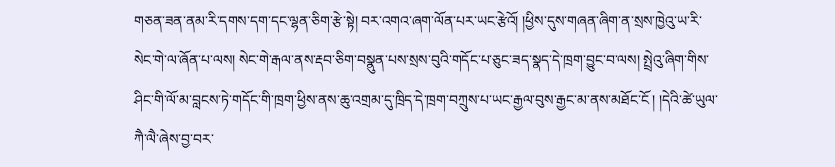གཅན་ཟན་ནམ་རི་དགས་དག་དང་ལྷན་ཅིག་རྩེ་སྟེ། བར་འགའ་ཞག་ལོན་པར་ཡང་རྩེའོ། །ཕྱིས་དུས་གཞན་ཞིག་ན་སྲས་ཁྱེའུ་ཡ་རི་སེང་གེ་ལ་ཞོན་པ་ལས། སེང་གེ་རྒལ་ནས་རྡབ་ཅིག་བསྣུན་པས་སྲས་བུའི་གདོང་པ་ཅུང་ཟད་སྣད་དེ་ཁྲག་བྱུང་བ་ལས། སྤྲེའུ་ཞིག་གིས་ཤིང་གི་ལོ་མ་བླངས་ཏེ་གདོང་གི་ཁྲག་ཕྱིས་ནས་ཆུ་འགྲམ་དུ་ཁྲིད་དེ་ཁྲག་བཀྲུས་པ་ཡང་རྒྱལ་བུས་རྒྱང་མ་ནས་མཐོང་ངོ ། །དེའི་ཚེ་ཡུལ་ཀཻ་ལཻ་ཞེས་བྱ་བར་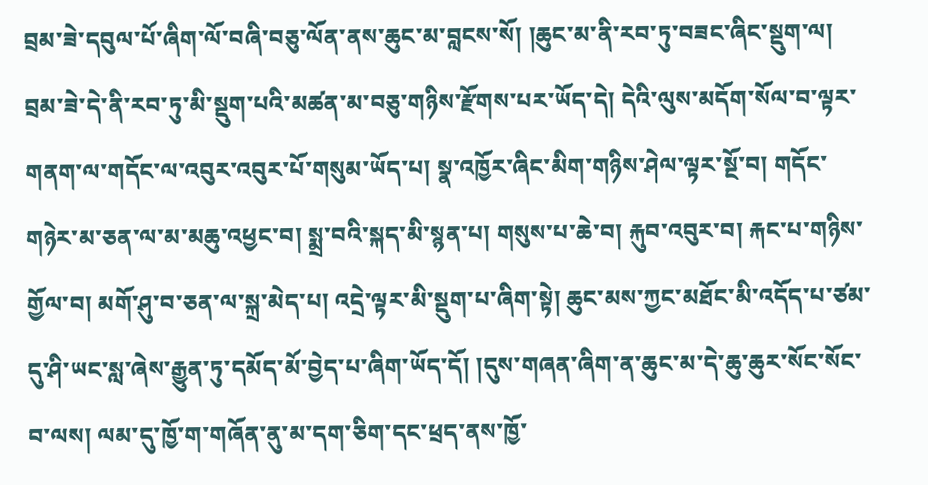བྲམ་ཟེ་དབུལ་པོ་ཞིག་ལོ་བཞི་བཅུ་ལོན་ནས་ཆུང་མ་བླངས་སོ། །ཆུང་མ་ནི་རབ་ཏུ་བཟང་ཞིང་སྡུག་ལ། བྲམ་ཟེ་དེ་ནི་རབ་ཏུ་མི་སྡུག་པའི་མཚན་མ་བཅུ་གཉིས་རྫོགས་པར་ཡོད་དེ། དེའི་ལུས་མདོག་སོལ་བ་ལྟར་གནག་ལ་གདོང་ལ་འབུར་འབུར་པོ་གསུམ་ཡོད་པ། སྣ་འཁྱོར་ཞིང་མིག་གཉིས་ཤེལ་ལྟར་སྔོ་བ། གདོང་གཉེར་མ་ཅན་ལ་མ་མཆུ་འཕྱང་བ། སྨྲ་བའི་སྐད་མི་སྙན་པ། གསུས་པ་ཆེ་བ། རྐུབ་འབུར་བ། རྐང་པ་གཉིས་གྱོལ་བ། མགོ་ཤུ་བ་ཅན་ལ་སྐྲ་མེད་པ། འདྲེ་ལྟར་མི་སྡུག་པ་ཞིག་སྟེ། ཆུང་མས་ཀྱང་མཐོང་མི་འདོད་པ་ཙམ་དུ་ཤི་ཡང་སླ་ཞེས་རྒྱུན་ཏུ་དམོད་མོ་བྱེད་པ་ཞིག་ཡོད་དོ། །དུས་གཞན་ཞིག་ན་ཆུང་མ་དེ་ཆུ་ཆུར་སོང་སོང་བ་ལས། ལམ་དུ་ཁྱོ་ག་གཞོན་ནུ་མ་དག་ཅིག་དང་ཕྲད་ནས་ཁྱོ་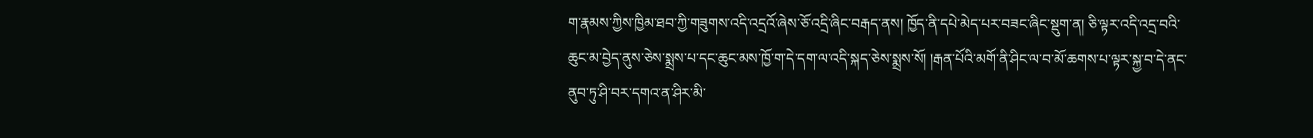ག་རྣམས་ཀྱིས་ཁྱིམ་ཐབ་ཀྱི་གཟུགས་འདི་འདྲའོ་ཞེས་ཅོ་འདྲི་ཞིང་བརྒད་ནས། ཁྱོད་ནི་དཔེ་མེད་པར་བཟང་ཞིང་སྡུག་ན། ཅི་ལྟར་འདི་འདྲ་བའི་ཆུང་མ་བྱེད་ནུས་ཅེས་སྨྲས་པ་དང་ཆུང་མས་ཁྱོ་ག་དེ་དག་ལ་འདི་སྐད་ཅེས་སྨྲས་སོ། །རྒན་པོའི་མགོ་ནི་ཤིང་ལ་བ་མོ་ཆགས་པ་ལྟར་སྐྱ་བ་དེ་ནང་ནུབ་ཏུ་ཤི་བར་དགའ་ན་ཤིར་མི་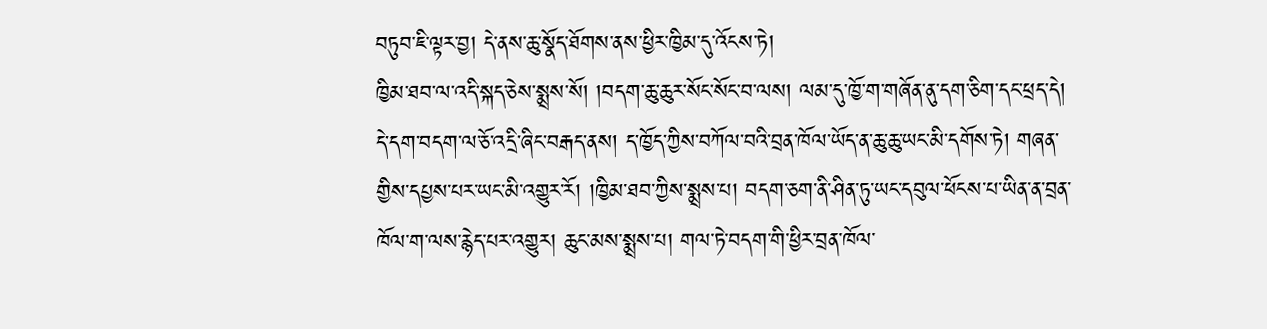བཏུབ་ཇི་ལྟར་བྱ། དེ་ནས་ཆུ་སྣོད་ཐོགས་ནས་ཕྱིར་ཁྱིམ་དུ་འོངས་ཏེ།
ཁྱིམ་ཐབ་ལ་འདི་སྐད་ཅེས་སྨྲས་སོ། །བདག་ཆུ་ཆུར་སོང་སོང་བ་ལས། ལམ་དུ་ཁྱོ་ག་གཞོན་ནུ་དག་ཅིག་དང་ཕྲད་དེ། དེ་དག་བདག་ལ་ཅོ་འདྲི་ཞིང་བརྒད་ནས། ད་ཁྱོད་ཀྱིས་བཀོལ་བའི་བྲན་ཁོལ་ཡོད་ན་ཆུ་ཆུ་ཡང་མི་དགོས་ཏེ། གཞན་གྱིས་དཔྱས་པར་ཡང་མི་འགྱུར་རོ། །ཁྱིམ་ཐབ་ཀྱིས་སྨྲས་པ། བདག་ཅག་ནི་ཤིན་ཏུ་ཡང་དབུལ་ཕོངས་པ་ཡིན་ན་བྲན་ཁོལ་ག་ལས་རྙེད་པར་འགྱུར། ཆུང་མས་སྨྲས་པ། གལ་ཏེ་བདག་གི་ཕྱིར་བྲན་ཁོལ་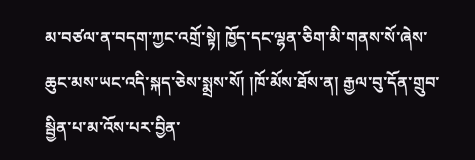མ་བཙལ་ན་བདག་ཀྱང་འགྲོ་སྟེ། ཁྱོད་དང་ལྷན་ཅིག་མི་གནས་སོ་ཞེས་ཆུང་མས་ཡང་འདི་སྐད་ཅེས་སྨྲས་སོ། །ཁོ་མོས་ཐོས་ན། རྒྱལ་བུ་དོན་གྲུབ་སྦྱིན་པ་མ་འོས་པར་བྱིན་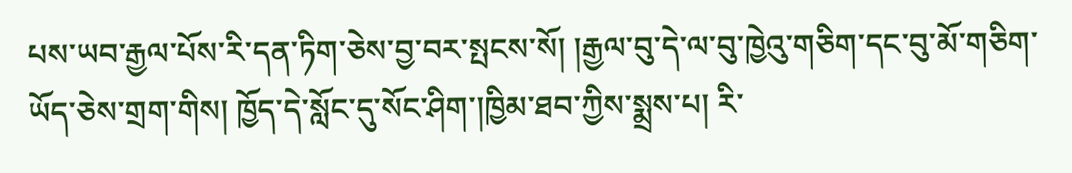པས་ཡབ་རྒྱལ་པོས་རི་དན་ཏིག་ཅེས་བྱ་བར་སྤངས་སོ། །རྒྱལ་བུ་དེ་ལ་བུ་ཁྱེའུ་གཅིག་དང་བུ་མོ་གཅིག་ཡོད་ཅེས་གྲག་གིས། ཁྱོད་དེ་སློང་དུ་སོང་ཤིག་།ཁྱིམ་ཐབ་ཀྱིས་སྨྲས་པ། རི་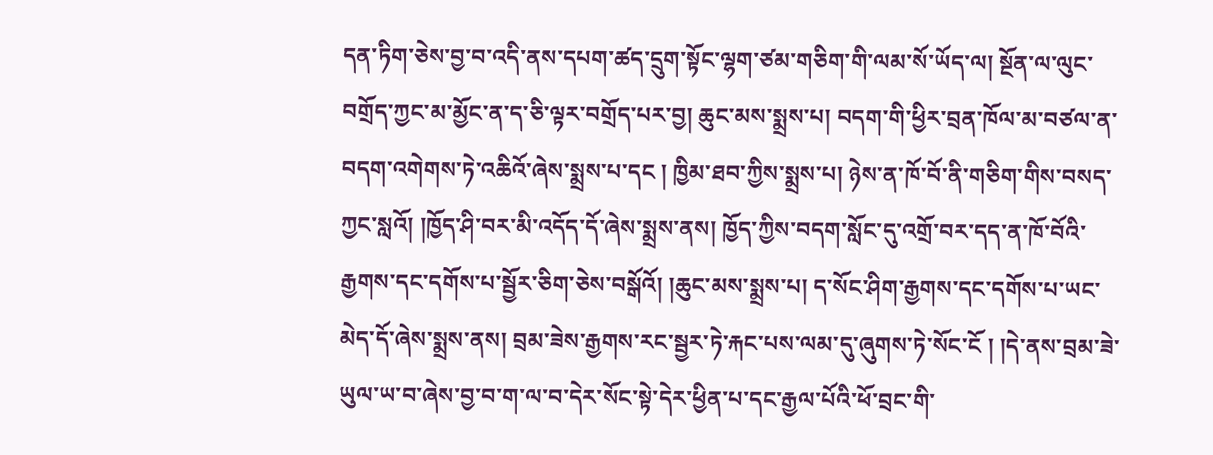དན་ཏིག་ཅེས་བྱ་བ་འདི་ནས་དཔག་ཚད་དྲུག་སྟོང་ལྷག་ཙམ་གཅིག་གི་ལམ་སོ་ཡོད་ལ། སྔོན་ལ་ལུང་བགྲོད་ཀྱང་མ་མྱོང་ན་ད་ཅི་ལྟར་བགྲོད་པར་བྱ། ཆུང་མས་སྨྲས་པ། བདག་གི་ཕྱིར་བྲན་ཁོལ་མ་བཙལ་ན་བདག་འགེགས་ཏེ་འཆིའོ་ཞེས་སྨྲས་པ་དང ། ཁྱིམ་ཐབ་ཀྱིས་སྨྲས་པ། ཉེས་ན་ཁོ་བོ་ནི་གཅིག་གིས་བསད་ཀྱང་སླའོ། །ཁྱོད་ཤི་བར་མི་འདོད་དོ་ཞེས་སྨྲས་ནས། ཁྱོད་ཀྱིས་བདག་སློང་དུ་འགྲོ་བར་དད་ན་ཁོ་བོའི་རྒྱགས་དང་དགོས་པ་སྦྱོར་ཅིག་ཅེས་བསྒོའོ། །ཆུང་མས་སྨྲས་པ། ད་སོང་ཤིག་རྒྱགས་དང་དགོས་པ་ཡང་མེད་དོ་ཞེས་སྨྲས་ནས། བྲམ་ཟེས་རྒྱགས་རང་སྦྱར་ཏེ་རྐང་པས་ལམ་དུ་ཞུགས་ཏེ་སོང་ངོ ། །དེ་ནས་བྲམ་ཟེ་ཡུལ་ཡ་བ་ཞེས་བྱ་བ་ག་ལ་བ་དེར་སོང་སྟེ་དེར་ཕྱིན་པ་དང་རྒྱལ་པོའི་ཕོ་བྲང་གི་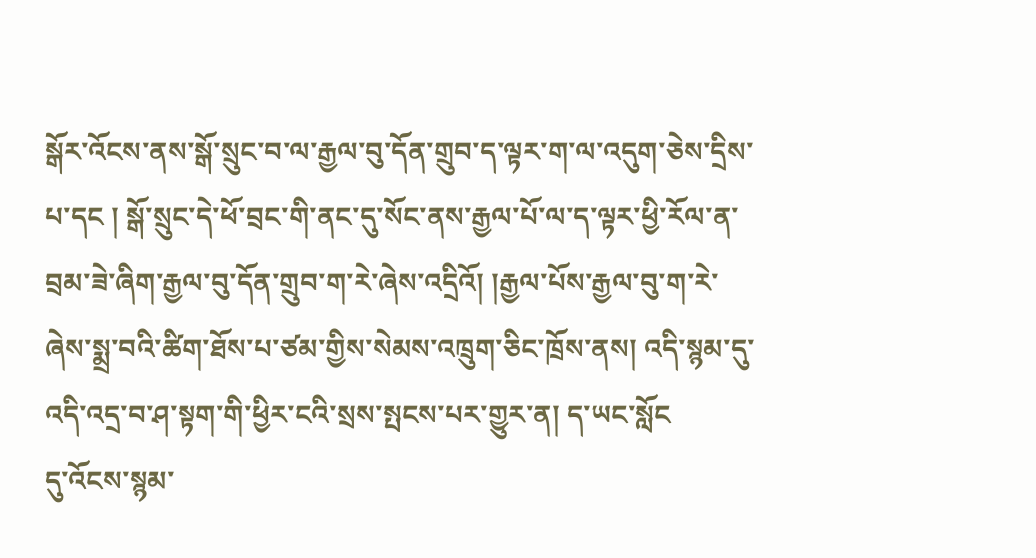སྒོར་འོངས་ནས་སྒོ་སྲུང་བ་ལ་རྒྱལ་བུ་དོན་གྲུབ་ད་ལྟར་ག་ལ་འདུག་ཅེས་དྲིས་པ་དང ། སྒོ་སྲུང་དེ་ཕོ་བྲང་གི་ནང་དུ་སོང་ནས་རྒྱལ་པོ་ལ་ད་ལྟར་ཕྱི་རོལ་ན་བྲམ་ཟེ་ཞིག་རྒྱལ་བུ་དོན་གྲུབ་ག་རེ་ཞེས་འདྲིའོ། །རྒྱལ་པོས་རྒྱལ་བུ་ག་རེ་ཞེས་སྨྲ་བའི་ཚིག་ཐོས་པ་ཙམ་གྱིས་སེམས་འཁྲུག་ཅིང་ཁྲོས་ནས། འདི་སྙམ་དུ་འདི་འདྲ་བ་ཤ་སྟག་གི་ཕྱིར་ངའི་སྲས་སྤངས་པར་གྱུར་ན། ད་ཡང་སློང
དུ་འོངས་སྙམ་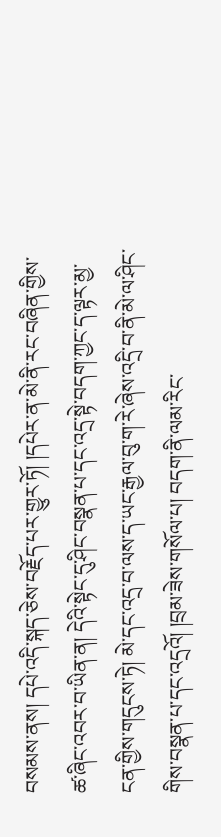བསམས་ནས། དཔེ་འདི་སྐད་ཅེས་བརྗོད་པར་གྱུར་ཏོ། །དཔེར་ན་མེ་ནི་རང་བཞིན་གྱིས་ཚ་ཞིང་འབར་བ་ཡིན་ན། དེའི་སྟེང་དུ་ཤིང་བསྣན་པ་དང་འདྲ་སྟེ་བདག་ཀྱང་ད་ལྟར་མྱ་ངན་གྱིས་གདུངས་ཏེ། མེ་དང་འདྲ་བ་ལས་ད་ཡང་རྒྱལ་བུ་ག་རེ་ཞེས་འདྲི་བ་ནི་མེ་ལ་ཤིང་གིས་བསྣན་པ་དང་འདྲའོ། །བྲམ་ཟེས་གསོལ་པ། བདག་ནི་ལམ་རིང་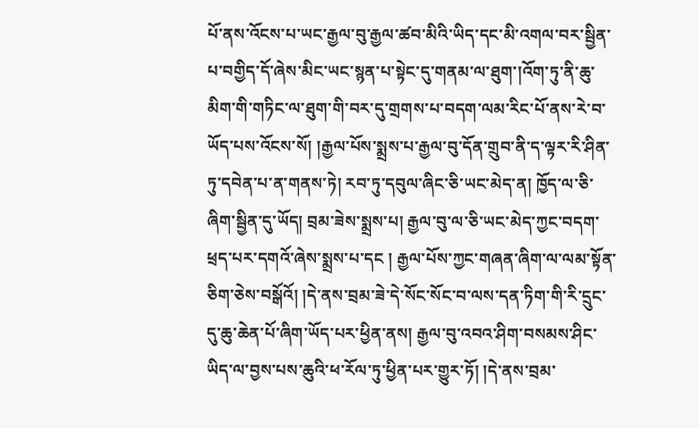པོ་ནས་འོངས་པ་ཡང་རྒྱལ་བུ་རྒྱལ་ཚབ་མིའི་ཡིད་དང་མི་འགལ་བར་སྦྱིན་པ་བགྱིད་དོ་ཞེས་མིང་ཡང་སྙན་པ་སྟེང་དུ་གནམ་ལ་ཐུག་།འོག་ཏུ་ནི་ཆུ་མིག་གི་གཏིང་ལ་ཐུག་གི་བར་དུ་གྲགས་པ་བདག་ལམ་རིང་པོ་ནས་རེ་བ་ཡོད་པས་འོངས་སོ། །རྒྱལ་པོས་སྨྲས་པ་རྒྱལ་བུ་དོན་གྲུབ་ནི་ད་ལྟར་རི་ཤིན་ཏུ་དབེན་པ་ན་གནས་ཏེ། རབ་ཏུ་དབུལ་ཞིང་ཅི་ཡང་མེད་ན། ཁྱོད་ལ་ཅི་ཞིག་སྦྱིན་དུ་ཡོད། བྲམ་ཟེས་སྨྲས་པ། རྒྱལ་བུ་ལ་ཅི་ཡང་མེད་ཀྱང་བདག་ཕྲད་པར་དགའོ་ཞེས་སྨྲས་པ་དང ། རྒྱལ་པོས་ཀྱང་གཞན་ཞིག་ལ་ལམ་སྟོན་ཅིག་ཅེས་བསྒོའོ། །དེ་ནས་བྲམ་ཟེ་དེ་སོང་སོང་བ་ལས་དན་ཏིག་གི་རི་དྲུང་དུ་ཆུ་ཆེན་པོ་ཞིག་ཡོད་པར་ཕྱིན་ནས། རྒྱལ་བུ་འབའ་ཤིག་བསམས་ཤིང་ཡིད་ལ་བྱས་པས་ཆུའི་ཕ་རོལ་ཏུ་ཕྱིན་པར་གྱུར་ཏོ། །དེ་ནས་བྲམ་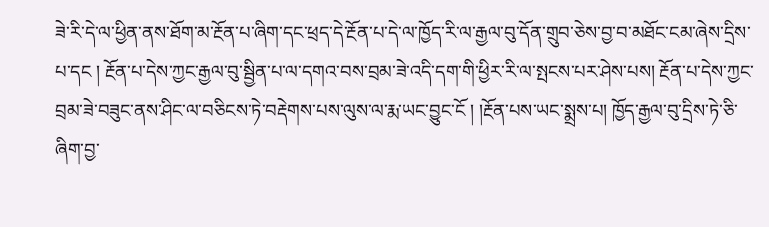ཟེ་རི་དེ་ལ་ཕྱིན་ནས་ཐོག་མ་རྔོན་པ་ཞིག་དང་ཕྲད་དེ་རྔོན་པ་དེ་ལ་ཁྱོད་རི་ལ་རྒྱལ་བུ་དོན་གྲུབ་ཅེས་བྱ་བ་མཐོང་ངམ་ཞེས་དྲིས་པ་དང ། རྔོན་པ་དེས་ཀྱང་རྒྱལ་བུ་སྦྱིན་པ་ལ་དགའ་བས་བྲམ་ཟེ་འདི་དག་གི་ཕྱིར་རི་ལ་སྤངས་པར་ཤེས་པས། རྔོན་པ་དེས་ཀྱང་བྲམ་ཟེ་བཟུང་ནས་ཤིང་ལ་བཅིངས་ཏེ་བརྡེགས་པས་ལུས་ལ་རྨ་ཡང་བྱུང་ངོ ། །རྔོན་པས་ཡང་སྨྲས་པ། ཁྱོད་རྒྱལ་བུ་དྲིས་ཏེ་ཅི་ཞིག་བྱ་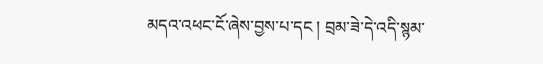མདའ་འཕང་ངོ་ཞེས་བྱས་པ་དང ། བྲམ་ཟེ་དེ་འདི་སྙམ་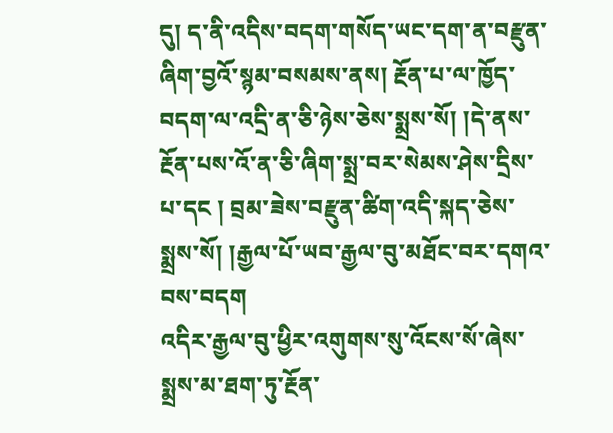དུ། ད་ནི་འདིས་བདག་གསོད་ཡང་དག་ན་བརྫུན་ཞིག་བྱའོ་སྙམ་བསམས་ནས། རྔོན་པ་ལ་ཁྱོད་བདག་ལ་འདྲི་ན་ཅི་ཉེས་ཅེས་སྨྲས་སོ། །དེ་ནས་རྔོན་པས་འོ་ན་ཅི་ཞིག་སྨྲ་བར་སེམས་ཤེས་དྲིས་པ་དང ། བྲམ་ཟེས་བརྫུན་ཚིག་འདི་སྐད་ཅེས་སྨྲས་སོ། །རྒྱལ་པོ་ཡབ་རྒྱལ་བུ་མཐོང་བར་དགའ་བས་བདག
འདིར་རྒྱལ་བུ་ཕྱིར་འགུགས་སུ་འོངས་སོ་ཞེས་སྨྲས་མ་ཐག་ཏུ་རྔོན་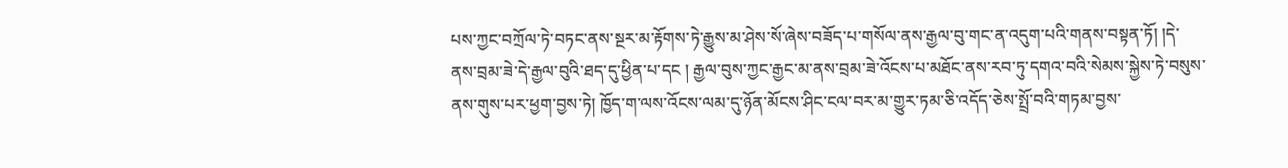པས་ཀྱང་བཀྲོལ་ཏེ་བཏང་ནས་སྔར་མ་རྟོགས་ཏེ་རྒྱུས་མ་ཤེས་སོ་ཞེས་བཟོད་པ་གསོལ་ནས་རྒྱལ་བུ་གང་ན་འདུག་པའི་གནས་བསྟན་ཏོ། །དེ་ནས་བྲམ་ཟེ་དེ་རྒྱལ་བུའི་ཐད་དུ་ཕྱིན་པ་དང ། རྒྱལ་བུས་ཀྱང་རྒྱང་མ་ནས་བྲམ་ཟེ་འོངས་པ་མཐོང་ནས་རབ་ཏུ་དགའ་བའི་སེམས་སྐྱེས་ཏེ་བསུས་ནས་གུས་པར་ཕྱག་བྱས་ཏེ། ཁྱོད་ག་ལས་འོངས་ལམ་དུ་ཉོན་མོངས་ཤིང་ངལ་བར་མ་གྱུར་ཏམ་ཅི་འདོད་ཅེས་སྤྲོ་བའི་གཏམ་བྱས་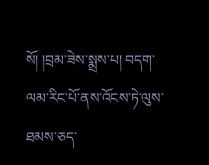སོ། །བྲམ་ཟེས་སྨྲས་པ། བདག་ལམ་རིང་པོ་ནས་འོངས་ཏེ་ལུས་ཐམས་ཅད་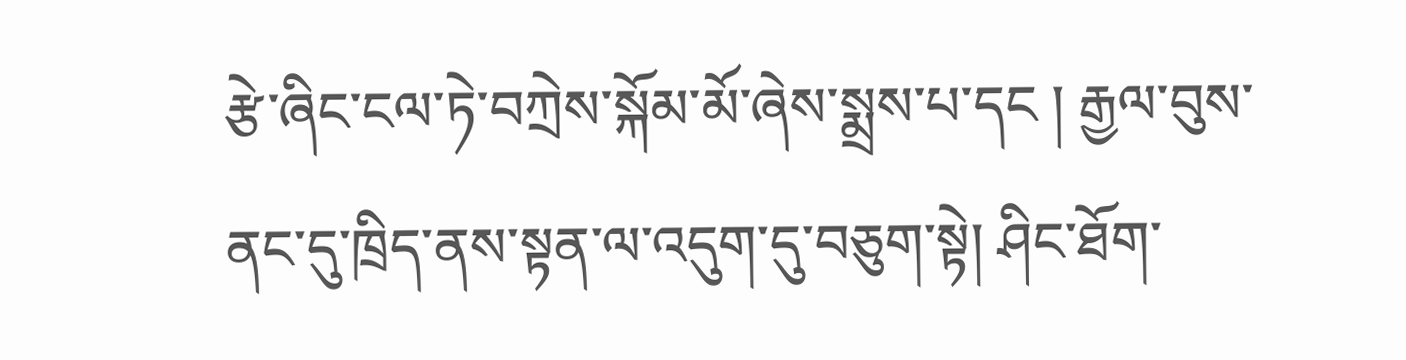རྩེ་ཞིང་ངལ་ཏེ་བཀྲེས་སྐོམ་མོ་ཞེས་སྨྲས་པ་དང ། རྒྱལ་བུས་ནང་དུ་ཁྲིད་ནས་སྟན་ལ་འདུག་དུ་བཅུག་སྟེ། ཤིང་ཐོག་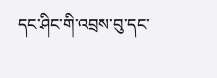དང་ཤིང་གི་འབྲས་བུ་དང་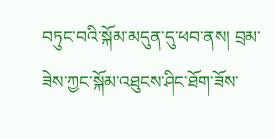བཏུང་བའི་སྐོམ་མདུན་དུ་ཕབ་ནས། བྲམ་ཟེས་ཀྱང་སྐོམ་འཐུངས་ཤིང་ཐོག་ཟོས་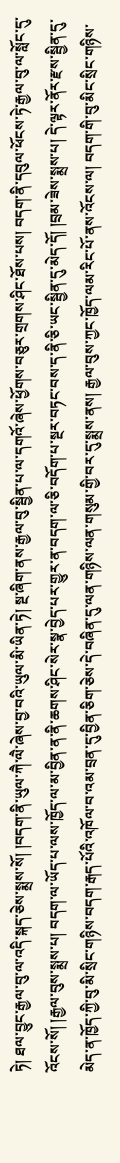ཏེ། ཐལ་བྱུང་རྒྱལ་བུ་ལ་འདི་སྐད་ཅེས་སྨྲས་སོ། །བདག་ནི་ཡུལ་ཀཻ་ལཻ་ཞེས་བྱ་བའི་ཡུལ་མི་ཡིན་ཏེ། སྔ་ཞིག་ནས་རྒྱལ་བུ་སྦྱིན་པ་ལ་དགའོ་ཞེས་ཕྱོགས་བཅུར་གྲགས་ཤིང་ཐོས་པས། བདག་ནི་དབུལ་ཕོངས་ཏེ་རྒྱལ་བུ་ལ་སློང་དུ་འོངས་སོ། །རྒྱལ་བུས་སྨྲས་པ། བདག་ལ་ཡོད་པ་ལས་ཁྱོད་ལ་མ་བྱིན་ན་ནི་ཆགས་ཤིང་སེར་སྣ་བྱེད་པར་གྱུར་ན་བདག་ལ་ཅི་བདོག་པ་སྔར་བཏང་བས་ད་ནི་ཅི་ཡང་སྦྱིན་དུ་མེད་དོ། །བྲམ་ཟེས་སྨྲས་པ། དེ་ལྟར་ནོར་རྫས་སྦྱིན་དུ་མེད་ན་ཁྱོད་ཀྱི་བུ་མི་སྲིང་གཉིས་བདག་རྒད་པོའི་འཁོལ་བ་འམ་བྲན་དུ་བྱིན་ཅིག་ཅེས་དེ་བཞིན་དུ་ལན་གཉིས་ལན་གསུམ་གྱི་བར་དུ་སྨྲས་ནས། རྒྱལ་བུས་ཀྱང་ཁྱོད་ལམ་རིང་པོ་ནས་འོངས་ལ། བདག་གི་བུ་མིང་སྲིང་གཉིས་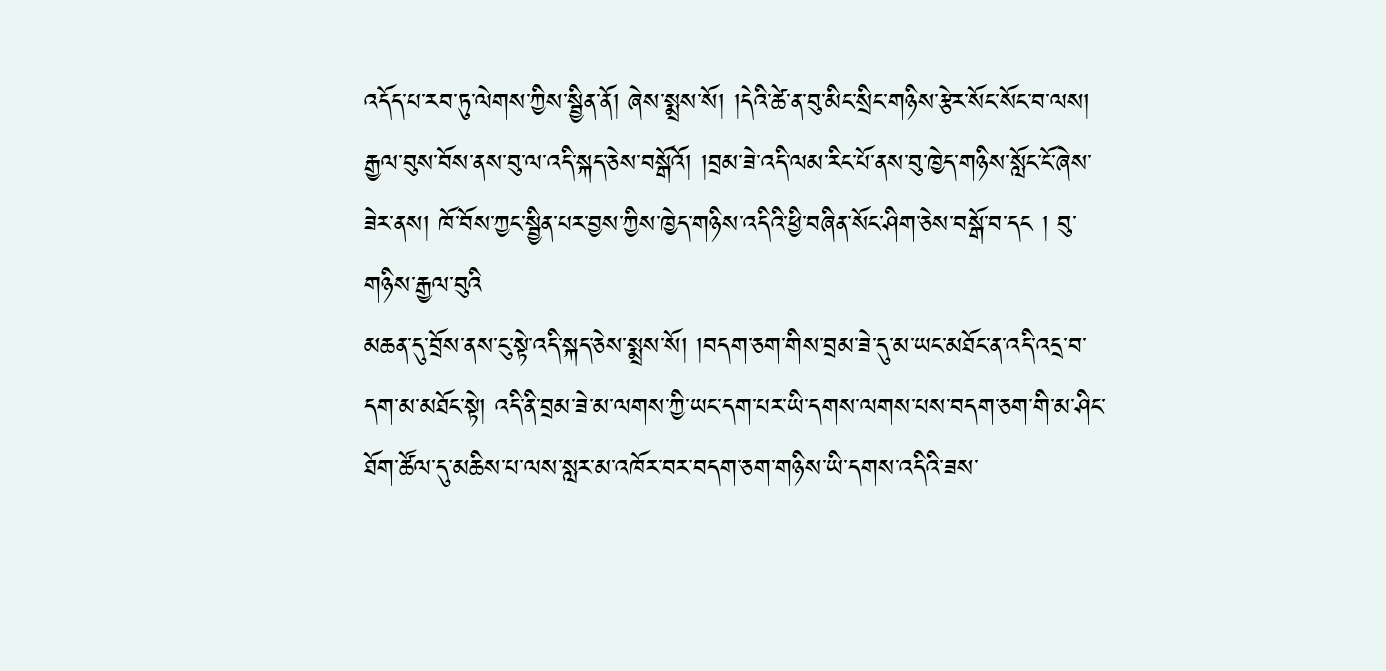འདོད་པ་རབ་ཏུ་ལེགས་ཀྱིས་སྦྱིན་ནོ། ཞེས་སྨྲས་སོ། །དེའི་ཚེ་ན་བུ་མིང་སྲིང་གཉིས་རྩེར་སོང་སོང་བ་ལས། རྒྱལ་བུས་བོས་ནས་བུ་ལ་འདི་སྐད་ཅེས་བསྒོའོ། །བྲམ་ཟེ་འདི་ལམ་རིང་པོ་ནས་བུ་ཁྱེད་གཉིས་སློང་ངོ་ཞེས་ཟེར་ནས། ཁོ་བོས་ཀྱང་སྦྱིན་པར་བྱས་ཀྱིས་ཁྱེད་གཉིས་འདིའི་ཕྱི་བཞིན་སོང་ཤིག་ཅེས་བསྒོ་བ་དང ། བུ་གཉིས་རྒྱལ་བུའི
མཆན་དུ་བྲོས་ནས་ངུ་སྟེ་འདི་སྐད་ཅེས་སྨྲས་སོ། །བདག་ཅག་གིས་བྲམ་ཟེ་དུ་མ་ཡང་མཐོང་ན་འདི་འདྲ་བ་དག་མ་མཐོང་སྟེ། འདི་ནི་བྲམ་ཟེ་མ་ལགས་ཀྱི་ཡང་དག་པར་ཡི་དགས་ལགས་པས་བདག་ཅག་གི་མ་ཤིང་ཐོག་ཚོལ་དུ་མཆིས་པ་ལས་སླར་མ་འཁོར་བར་བདག་ཅག་གཉིས་ཡི་དགས་འདིའི་ཟས་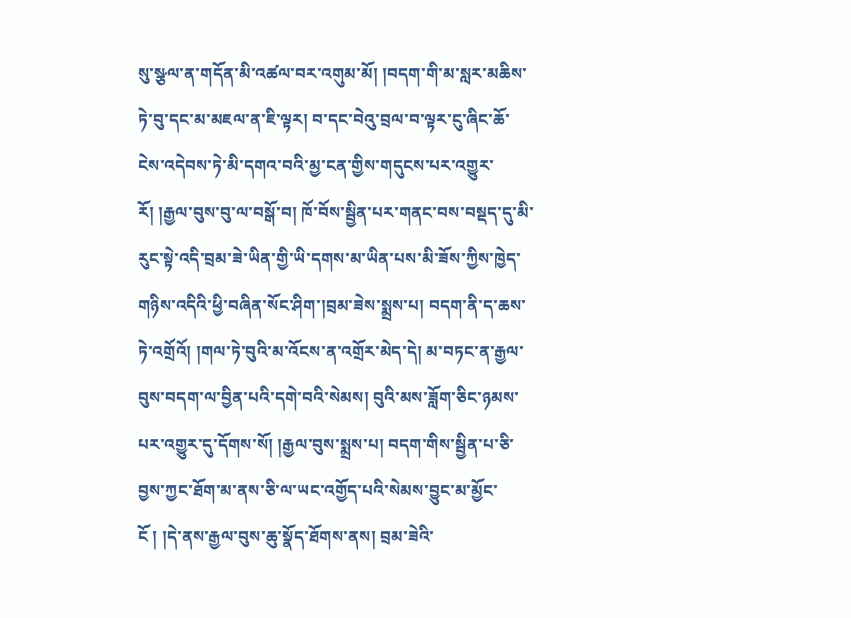སུ་སྩལ་ན་གདོན་མི་འཚལ་བར་འགུམ་མོ། །བདག་གི་མ་སླར་མཆིས་ཏེ་བུ་དང་མ་མཇལ་ན་ཇི་ལྟར། བ་དང་བེའུ་བྲལ་བ་ལྟར་ངུ་ཞིང་ཆོ་ངེས་འདེབས་ཏེ་མི་དགའ་བའི་མྱ་ངན་གྱིས་གདུངས་པར་འགྱུར་རོ། །རྒྱལ་བུས་བུ་ལ་བསྒོ་བ། ཁོ་བོས་སྦྱིན་པར་གནང་བས་བསྡད་དུ་མི་རུང་སྟེ་འདི་བྲམ་ཟེ་ཡིན་གྱི་ཡི་དགས་མ་ཡིན་པས་མི་ཟོས་ཀྱིས་ཁྱེད་གཉིས་འདིའི་ཕྱི་བཞིན་སོང་ཤིག་།བྲམ་ཟེས་སྨྲས་པ། བདག་ནི་ད་ཆས་ཏེ་འགྲོའོ། །གལ་ཏེ་བུའི་མ་འོངས་ན་འགྲོར་མེད་དེ། མ་བཏང་ན་རྒྱལ་བུས་བདག་ལ་བྱིན་པའི་དགེ་བའི་སེམས། བུའི་མས་ཟློག་ཅིང་ཉམས་པར་འགྱུར་དུ་དོགས་སོ། །རྒྱལ་བུས་སྨྲས་པ། བདག་གིས་སྦྱིན་པ་ཅི་བྱས་ཀྱང་ཐོག་མ་ནས་ཅི་ལ་ཡང་འགྱོད་པའི་སེམས་བྱུང་མ་མྱོང་ངོ ། །དེ་ནས་རྒྱལ་བུས་ཆུ་སྣོད་ཐོགས་ནས། བྲམ་ཟེའི་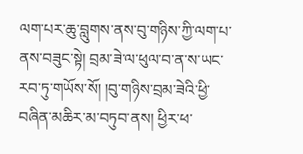ལག་པར་ཆུ་བླུགས་ནས་བུ་གཉིས་ཀྱི་ལག་པ་ནས་བཟུང་སྟེ། བྲམ་ཟེ་ལ་ཕུལ་བ་ན་ས་ཡང་རབ་ཏུ་གཡོས་སོ། །བུ་གཉིས་བྲམ་ཟེའི་ཕྱི་བཞིན་མཆིར་མ་བཏུབ་ནས། ཕྱིར་ཕ་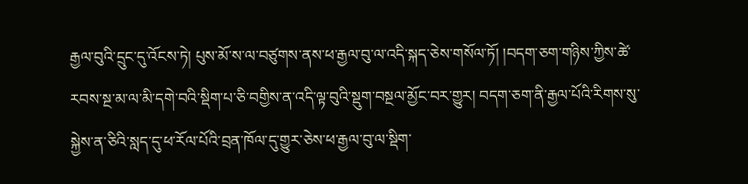རྒྱལ་བུའི་དྲུང་དུ་འོངས་ཏེ། པུས་མོ་ས་ལ་བཙུགས་ནས་ཕ་རྒྱལ་བུ་ལ་འདི་སྐད་ཅེས་གསོལ་ཏོ། །བདག་ཅག་གཉིས་ཀྱིས་ཚེ་རབས་སྔ་མ་ལ་མི་དགེ་བའི་སྡིག་པ་ཅི་བགྱིས་ན་འདི་ལྟ་བུའི་སྡུག་བསྔལ་མྱོང་བར་གྱུར། བདག་ཅག་ནི་རྒྱལ་པོའི་རིགས་སུ་སྐྱེས་ན་ཅིའི་སླད་དུ་ཕ་རོལ་པོའི་བྲན་ཁོལ་དུ་གྱུར་ཅེས་ཕ་རྒྱལ་བུ་ལ་སྡིག་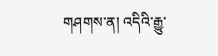གཤགས་ན། འདིའི་རྒྱུ་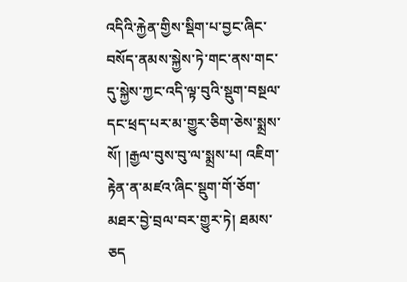འདིའི་རྐྱེན་གྱིས་སྡིག་པ་བྱང་ཞིང་བསོད་ནམས་སྐྱེས་ཏེ་གང་ནས་གང་དུ་སྐྱེས་ཀྱང་འདི་ལྟ་བུའི་སྡུག་བསྔལ་དང་ཕྲད་པར་མ་གྱུར་ཅིག་ཅེས་སྨྲས་སོ། །རྒྱལ་བུས་བུ་ལ་སྨྲས་པ། འཇིག་རྟེན་ན་མཛའ་ཞིང་སྡུག་གོ་ཅོག་མཐར་བྱེ་བྲལ་བར་གྱུར་ཏེ། ཐམས་ཅད